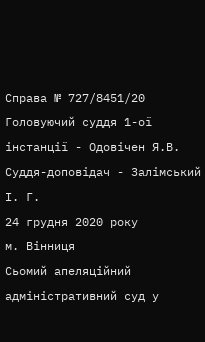Справа № 727/8451/20
Головуючий суддя 1-ої інстанції - Одовічен Я.В.
Суддя-доповідач - Залімський І. Г.
24 грудня 2020 року
м. Вінниця
Сьомий апеляційний адміністративний суд у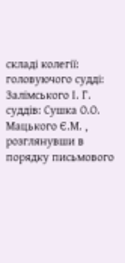складі колегії:
головуючого судді: Залімського І. Г.
суддів: Сушка О.О. Мацького Є.М. ,
розглянувши в порядку письмового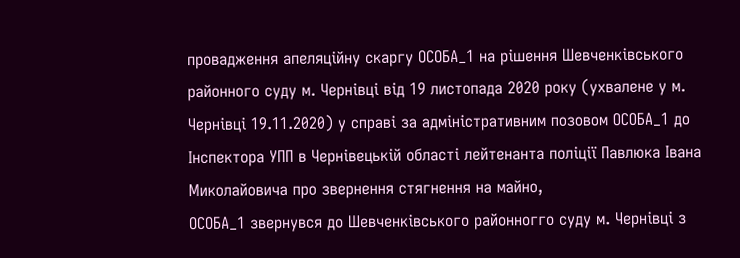провадження апеляційну скаргу ОСОБА_1 на рішення Шевченківського районного суду м. Чернівці від 19 листопада 2020 року (ухвалене у м. Чернівці 19.11.2020) у справі за адміністративним позовом ОСОБА_1 до Інспектора УПП в Чернівецькій області лейтенанта поліції Павлюка Івана Миколайовича про звернення стягнення на майно,
ОСОБА_1 звернувся до Шевченківського районногго суду м. Чернівці з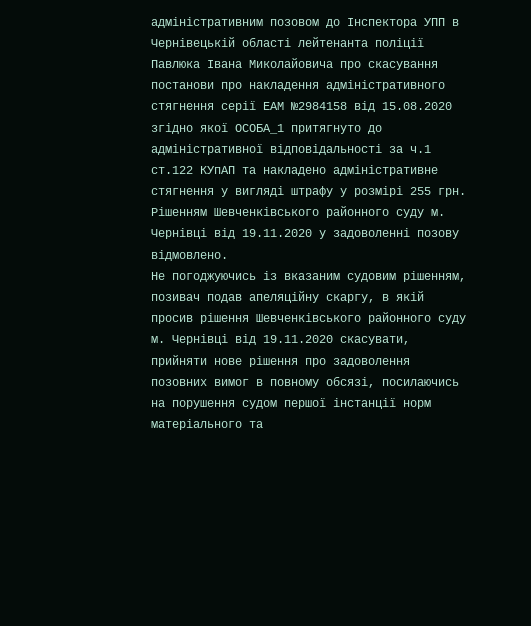адміністративним позовом до Інспектора УПП в Чернівецькій області лейтенанта поліції Павлюка Івана Миколайовича про скасування постанови про накладення адміністративного стягнення серії ЕАМ №2984158 від 15.08.2020 згідно якої ОСОБА_1 притягнуто до адміністративної відповідальності за ч.1 ст.122 КУпАП та накладено адміністративне стягнення у вигляді штрафу у розмірі 255 грн.
Рішенням Шевченківського районного суду м. Чернівці від 19.11.2020 у задоволенні позову відмовлено.
Не погоджуючись із вказаним судовим рішенням, позивач подав апеляційну скаргу, в якій просив рішення Шевченківського районного суду м. Чернівці від 19.11.2020 скасувати, прийняти нове рішення про задоволення позовних вимог в повному обсязі, посилаючись на порушення судом першої інстанції норм матеріального та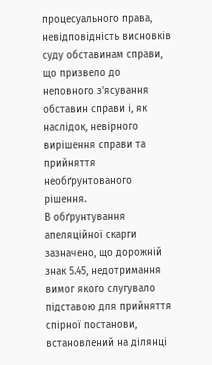процесуального права, невідповідність висновків суду обставинам справи, що призвело до неповного з'ясування обставин справи і, як наслідок, невірного вирішення справи та прийняття необґрунтованого рішення.
В обґрунтування апеляційної скарги зазначено, що дорожній знак 5.45, недотримання вимог якого слугувало підставою для прийняття спірної постанови, встановлений на ділянці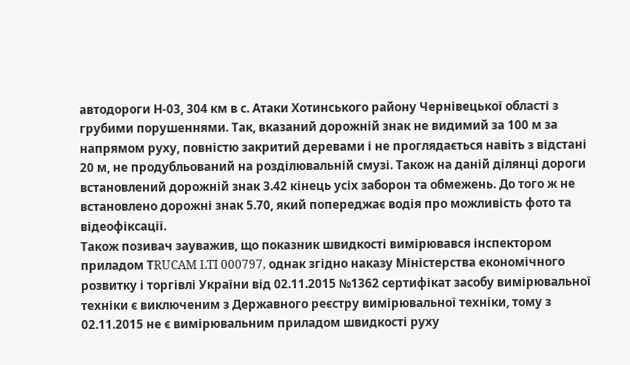автодороги Н-03, 304 км в с. Атаки Хотинського району Чернівецької області з грубими порушеннями. Так, вказаний дорожній знак не видимий за 100 м за напрямом руху, повністю закритий деревами і не проглядається навіть з відстані 20 м, не продубльований на розділювальній смузі. Також на даній ділянці дороги встановлений дорожній знак 3.42 кінець усіх заборон та обмежень. До того ж не встановлено дорожні знак 5.70, який попереджає водія про можливість фото та відеофіксації.
Також позивач зауважив, що показник швидкості вимірювався інспектором приладом ТRUCAM LTI 000797, однак згідно наказу Міністерства економічного розвитку і торгівлі України від 02.11.2015 №1362 сертифікат засобу вимірювальної техніки є виключеним з Державного реєстру вимірювальної техніки, тому з 02.11.2015 не є вимірювальним приладом швидкості руху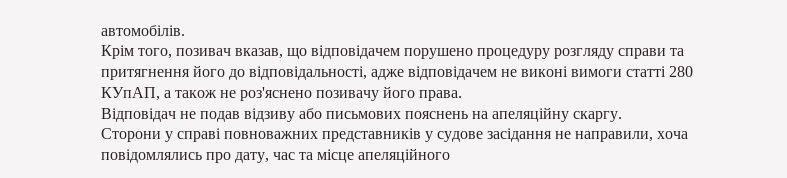автомобілів.
Крім того, позивач вказав, що відповідачем порушено процедуру розгляду справи та притягнення його до відповідальності, адже відповідачем не виконі вимоги статті 280 КУпАП, а також не роз'яснено позивачу його права.
Відповідач не подав відзиву або письмових пояснень на апеляційну скаргу.
Сторони у справі повноважних представників у судове засідання не направили, хоча повідомлялись про дату, час та місце апеляційного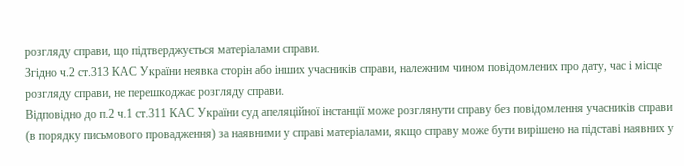розгляду справи, що підтверджується матеріалами справи.
Згідно ч.2 ст.313 КАС України неявка сторін або інших учасників справи, належним чином повідомлених про дату, час і місце розгляду справи, не перешкоджає розгляду справи.
Відповідно до п.2 ч.1 ст.311 КАС України суд апеляційної інстанції може розглянути справу без повідомлення учасників справи (в порядку письмового провадження) за наявними у справі матеріалами, якщо справу може бути вирішено на підставі наявних у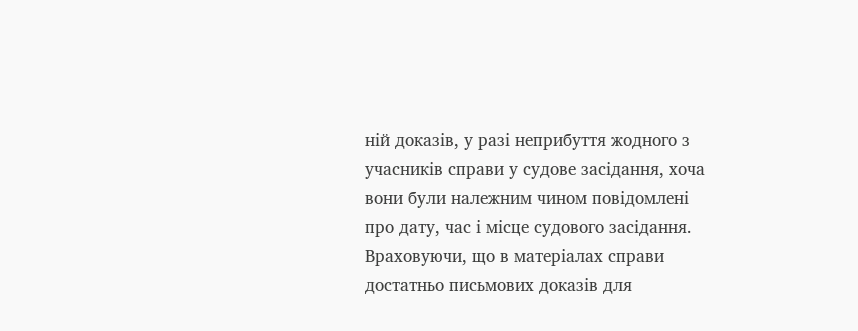ній доказів, у разі неприбуття жодного з учасників справи у судове засідання, хоча вони були належним чином повідомлені про дату, час і місце судового засідання.
Враховуючи, що в матеріалах справи достатньо письмових доказів для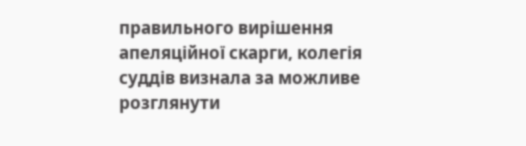правильного вирішення апеляційної скарги, колегія суддів визнала за можливе розглянути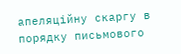апеляційну скаргу в порядку письмового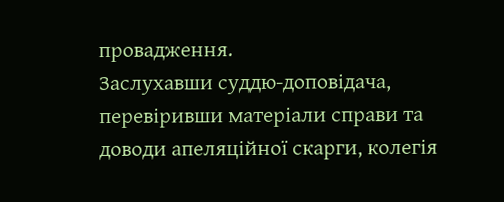провадження.
Заслухавши суддю-доповідача, перевіривши матеріали справи та доводи апеляційної скарги, колегія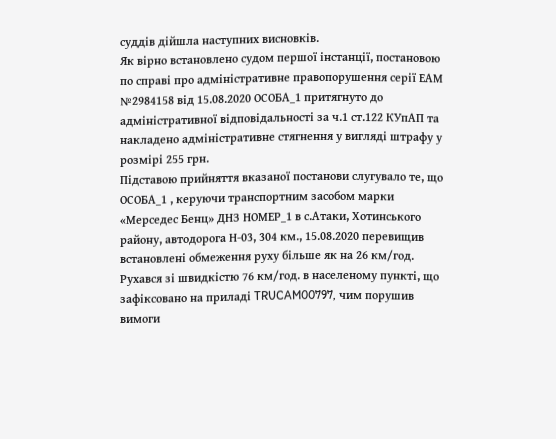суддів дійшла наступних висновків.
Як вірно встановлено судом першої інстанції, постановою по справі про адміністративне правопорушення серії ЕАМ №2984158 від 15.08.2020 ОСОБА_1 притягнуто до адміністративної відповідальності за ч.1 ст.122 КУпАП та накладено адміністративне стягнення у вигляді штрафу у розмірі 255 грн.
Підставою прийняття вказаної постанови слугувало те, що ОСОБА_1 , керуючи транспортним засобом марки «Мерседес Бенц» ДНЗ НОМЕР_1 в с.Атаки, Хотинського району, автодорога Н-03, 304 км., 15.08.2020 перевищив встановлені обмеження руху більше як на 26 км/год. Рухався зі швидкістю 76 км/год. в населеному пункті, що зафіксовано на приладі TRUCAM00797, чим порушив вимоги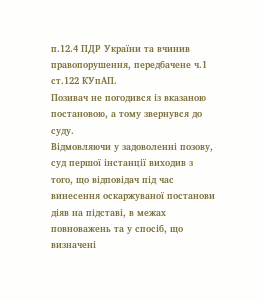п.12.4 ПДР України та вчинив правопорушення, передбачене ч.1 ст.122 КУпАП.
Позивач не погодився із вказаною постановою, а тому звернувся до суду.
Відмовляючи у задоволенні позову, суд першої інстанції виходив з того, що відповідач під час винесення оскаржуваної постанови діяв на підставі, в межах повноважень та у спосіб, що визначені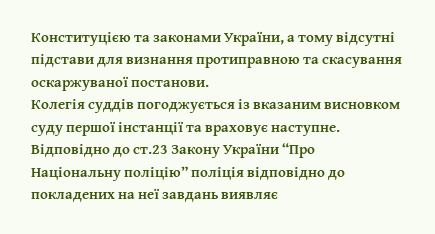Конституцією та законами України, а тому відсутні підстави для визнання протиправною та скасування оскаржуваної постанови.
Колегія суддів погоджується із вказаним висновком суду першої інстанції та враховує наступне.
Відповідно до ст.23 Закону України “Про Національну поліцію” поліція відповідно до покладених на неї завдань виявляє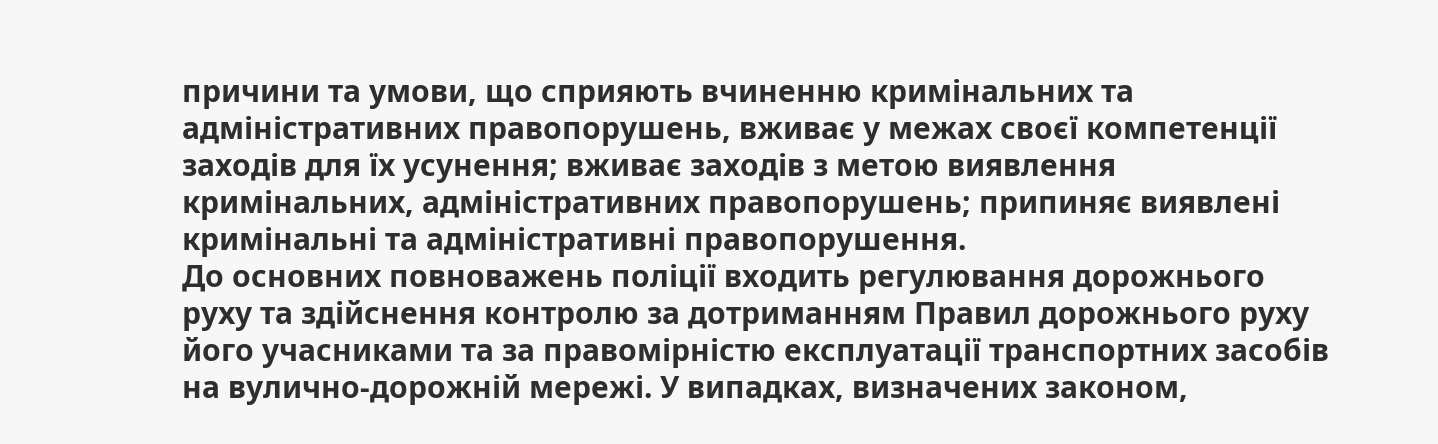причини та умови, що сприяють вчиненню кримінальних та адміністративних правопорушень, вживає у межах своєї компетенції заходів для їх усунення; вживає заходів з метою виявлення кримінальних, адміністративних правопорушень; припиняє виявлені кримінальні та адміністративні правопорушення.
До основних повноважень поліції входить регулювання дорожнього руху та здійснення контролю за дотриманням Правил дорожнього руху його учасниками та за правомірністю експлуатації транспортних засобів на вулично-дорожній мережі. У випадках, визначених законом,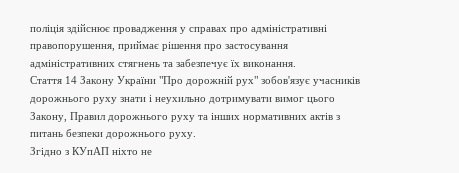поліція здійснює провадження у справах про адміністративні правопорушення, приймає рішення про застосування адміністративних стягнень та забезпечує їх виконання.
Стаття 14 Закону України "Про дорожній рух" зобов'язує учасників дорожнього руху знати і неухильно дотримувати вимог цього Закону, Правил дорожнього руху та інших нормативних актів з питань безпеки дорожнього руху.
Згідно з КУпАП ніхто не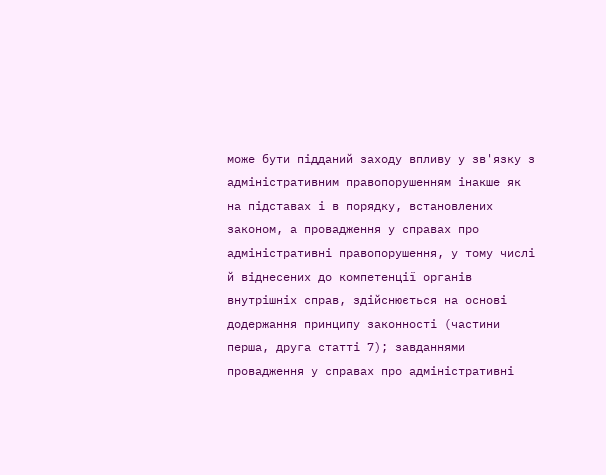може бути підданий заходу впливу у зв'язку з адміністративним правопорушенням інакше як на підставах і в порядку, встановлених законом, а провадження у справах про адміністративні правопорушення, у тому числі й віднесених до компетенції органів внутрішніх справ, здійснюється на основі додержання принципу законності (частини перша, друга статті 7); завданнями провадження у справах про адміністративні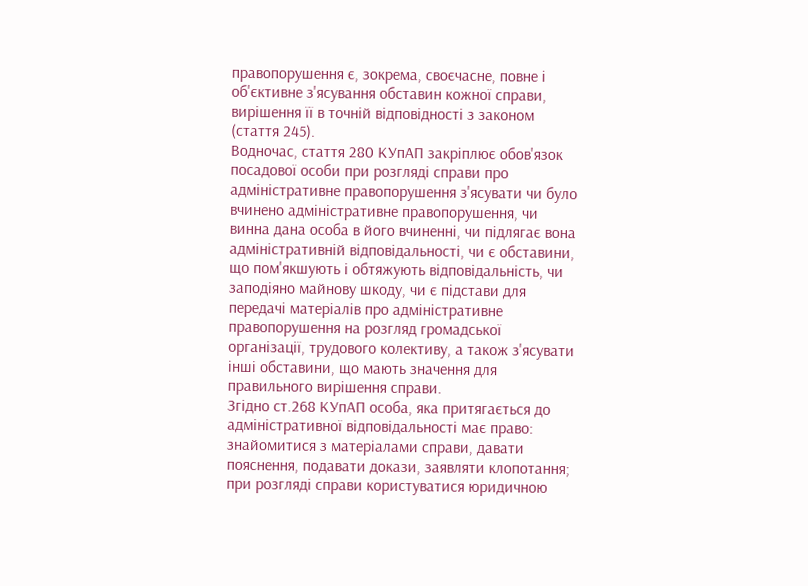правопорушення є, зокрема, своєчасне, повне і об'єктивне з'ясування обставин кожної справи, вирішення її в точній відповідності з законом (стаття 245).
Водночас, стаття 280 КУпАП закріплює обов'язок посадової особи при розгляді справи про адміністративне правопорушення з'ясувати чи було вчинено адміністративне правопорушення, чи винна дана особа в його вчиненні, чи підлягає вона адміністративній відповідальності, чи є обставини, що пом'якшують і обтяжують відповідальність, чи заподіяно майнову шкоду, чи є підстави для передачі матеріалів про адміністративне правопорушення на розгляд громадської організації, трудового колективу, а також з'ясувати інші обставини, що мають значення для правильного вирішення справи.
Згідно ст.268 КУпАП особа, яка притягається до адміністративної відповідальності має право: знайомитися з матеріалами справи, давати пояснення, подавати докази, заявляти клопотання; при розгляді справи користуватися юридичною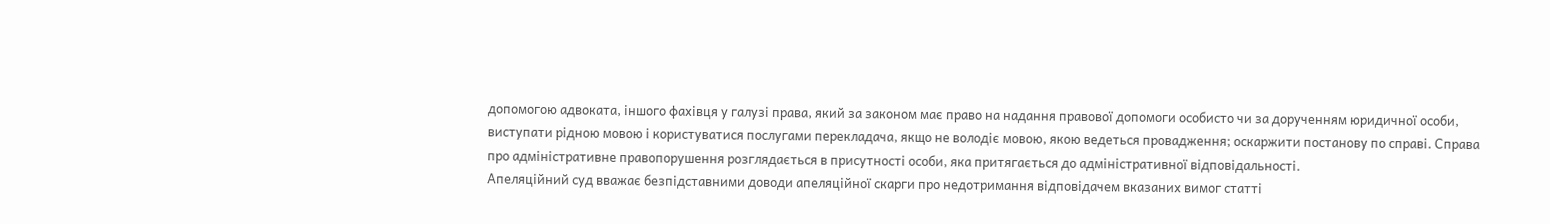допомогою адвоката, іншого фахівця у галузі права, який за законом має право на надання правової допомоги особисто чи за дорученням юридичної особи, виступати рідною мовою і користуватися послугами перекладача, якщо не володіє мовою, якою ведеться провадження; оскаржити постанову по справі. Справа про адміністративне правопорушення розглядається в присутності особи, яка притягається до адміністративної відповідальності.
Апеляційний суд вважає безпідставними доводи апеляційної скарги про недотримання відповідачем вказаних вимог статті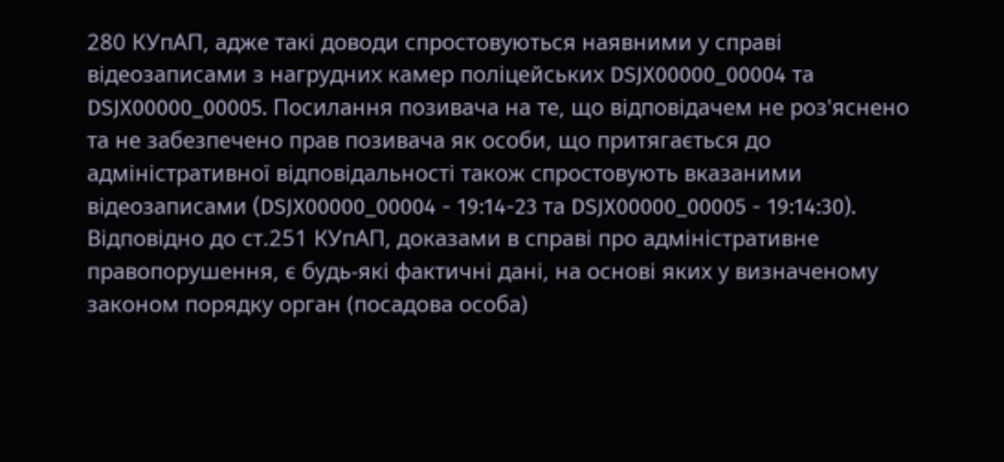280 КУпАП, адже такі доводи спростовуються наявними у справі відеозаписами з нагрудних камер поліцейських DSJX00000_00004 та DSJX00000_00005. Посилання позивача на те, що відповідачем не роз'яснено та не забезпечено прав позивача як особи, що притягається до адміністративної відповідальності також спростовують вказаними відеозаписами (DSJX00000_00004 - 19:14-23 та DSJX00000_00005 - 19:14:30).
Відповідно до ст.251 КУпАП, доказами в справі про адміністративне правопорушення, є будь-які фактичні дані, на основі яких у визначеному законом порядку орган (посадова особа)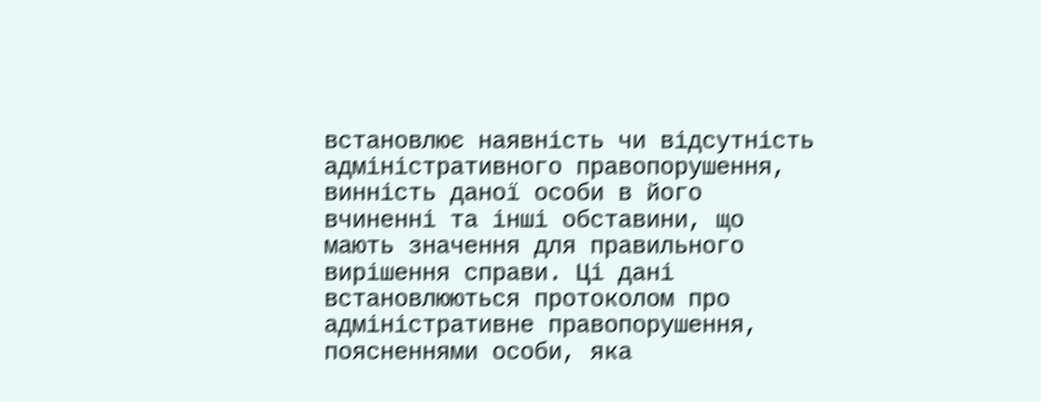встановлює наявність чи відсутність адміністративного правопорушення, винність даної особи в його вчиненні та інші обставини, що мають значення для правильного вирішення справи. Ці дані встановлюються протоколом про адміністративне правопорушення, поясненнями особи, яка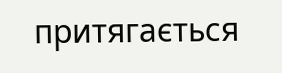притягається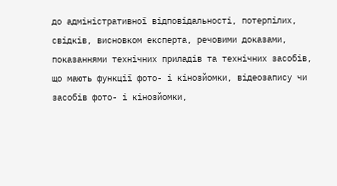до адміністративної відповідальності, потерпілих, свідків, висновком експерта, речовими доказами, показаннями технічних приладів та технічних засобів, що мають функції фото- і кінозйомки, відеозапису чи засобів фото- і кінозйомки,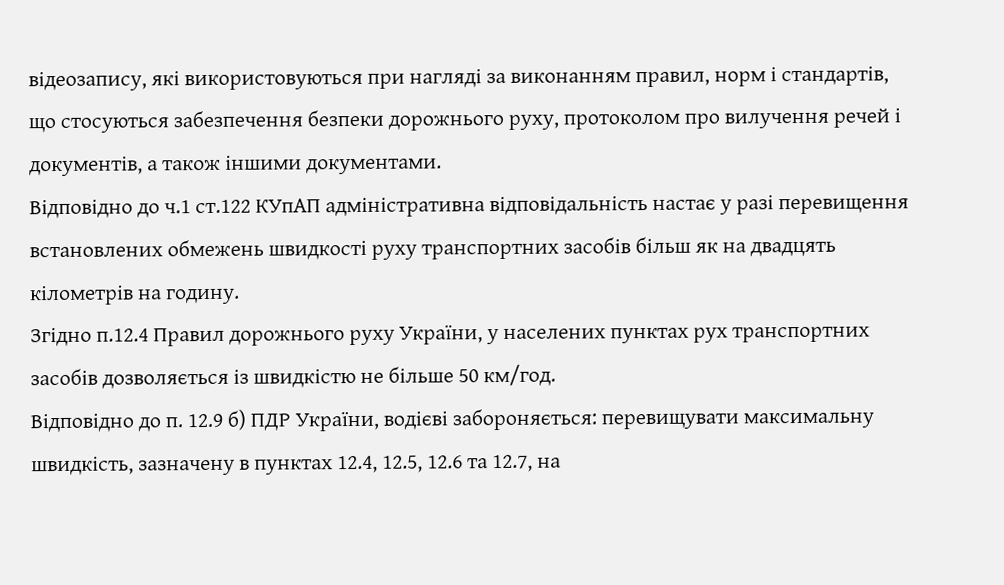відеозапису, які використовуються при нагляді за виконанням правил, норм і стандартів, що стосуються забезпечення безпеки дорожнього руху, протоколом про вилучення речей і документів, а також іншими документами.
Відповідно до ч.1 ст.122 КУпАП адміністративна відповідальність настає у разі перевищення встановлених обмежень швидкості руху транспортних засобів більш як на двадцять кілометрів на годину.
Згідно п.12.4 Правил дорожнього руху України, у населених пунктах рух транспортних засобів дозволяється із швидкістю не більше 50 км/год.
Відповідно до п. 12.9 б) ПДР України, водієві забороняється: перевищувати максимальну швидкість, зазначену в пунктах 12.4, 12.5, 12.6 та 12.7, на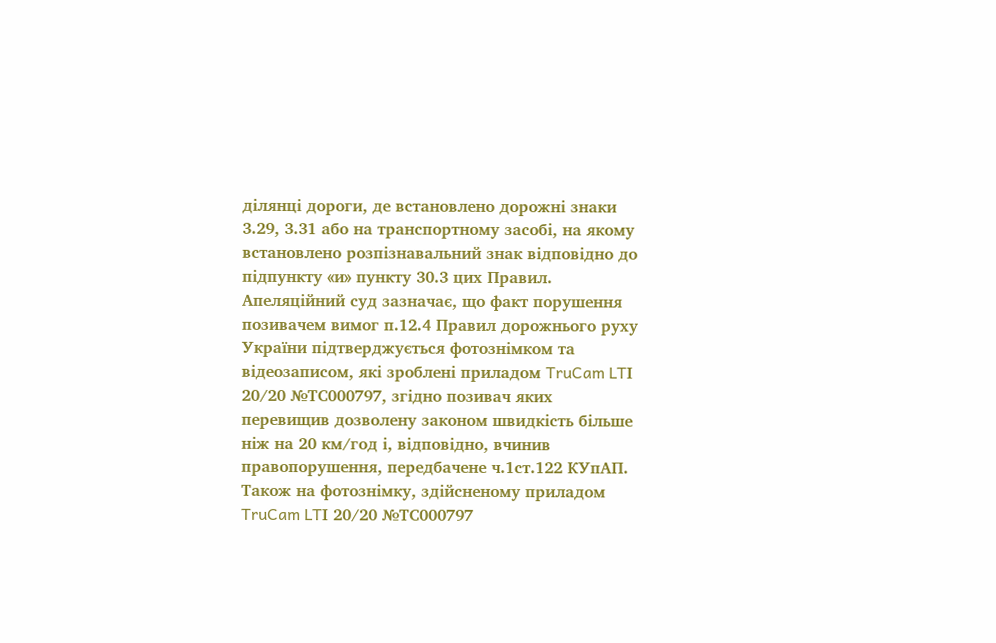ділянці дороги, де встановлено дорожні знаки 3.29, 3.31 або на транспортному засобі, на якому встановлено розпізнавальний знак відповідно до підпункту «и» пункту 30.3 цих Правил.
Апеляційний суд зазначає, що факт порушення позивачем вимог п.12.4 Правил дорожнього руху України підтверджується фотознімком та відеозаписом, які зроблені приладом TruCam LTІ 20/20 №ТС000797, згідно позивач яких перевищив дозволену законом швидкість більше ніж на 20 км/год і, відповідно, вчинив правопорушення, передбачене ч.1ст.122 КУпАП.
Також на фотознімку, здійсненому приладом TruCam LTІ 20/20 №ТС000797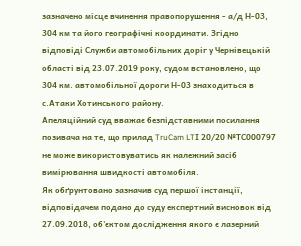зазначено місце вчинення правопорушення - а/д Н-03, 304 км та його географічні координати. Згідно відповіді Служби автомобільних доріг у Чернівецькій області від 23.07.2019 року, судом встановлено, що 304 км. автомобільної дороги Н-03 знаходиться в с.Атаки Хотинського району.
Апеляційний суд вважає безпідставними посилання позивача на те, що прилад TruCam LTІ 20/20 №ТС000797 не може використовуватись як належний засіб вимірювання швидкості автомобіля.
Як обґрунтовано зазначив суд першої інстанції, відповідачем подано до суду експертний висновок від 27.09.2018, об'єктом дослідження якого є лазерний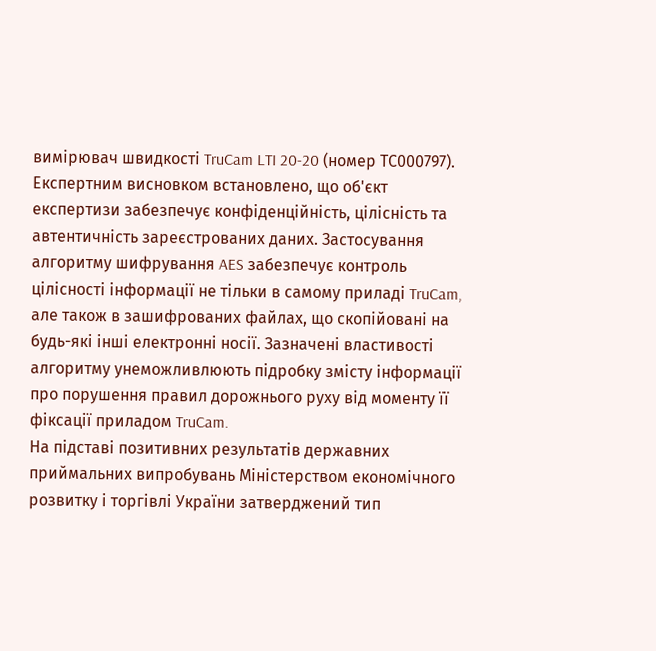вимірювач швидкості TruCam LTI 20-20 (номер ТС000797). Експертним висновком встановлено, що об'єкт експертизи забезпечує конфіденційність, цілісність та автентичність зареєстрованих даних. Застосування алгоритму шифрування AES забезпечує контроль цілісності інформації не тільки в самому приладі TruCam, але також в зашифрованих файлах, що скопійовані на будь-які інші електронні носії. Зазначені властивості алгоритму унеможливлюють підробку змісту інформації про порушення правил дорожнього руху від моменту її фіксації приладом TruCam.
На підставі позитивних результатів державних приймальних випробувань Міністерством економічного розвитку і торгівлі України затверджений тип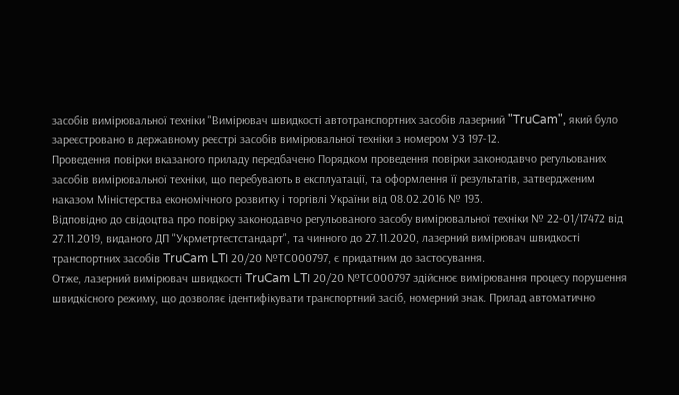засобів вимірювальної техніки "Вимірювач швидкості автотранспортних засобів лазерний "TruCam", який було зареєстровано в державному реєстрі засобів вимірювальної техніки з номером УЗ 197-12.
Проведення повірки вказаного приладу передбачено Порядком проведення повірки законодавчо регульованих засобів вимірювальної техніки, що перебувають в експлуатації, та оформлення її результатів, затвердженим наказом Міністерства економічного розвитку і торгівлі України від 08.02.2016 № 193.
Відповідно до свідоцтва про повірку законодавчо регульованого засобу вимірювальної техніки № 22-01/17472 від 27.11.2019, виданого ДП "Укрметртестстандарт", та чинного до 27.11.2020, лазерний вимірювач швидкості транспортних засобів TruCam LTІ 20/20 №ТС000797, є придатним до застосування.
Отже, лазерний вимірювач швидкості TruCam LTІ 20/20 №ТС000797 здійснює вимірювання процесу порушення швидкісного режиму, що дозволяє ідентифікувати транспортний засіб, номерний знак. Прилад автоматично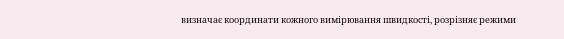визначає координати кожного вимірювання швидкості, розрізняє режими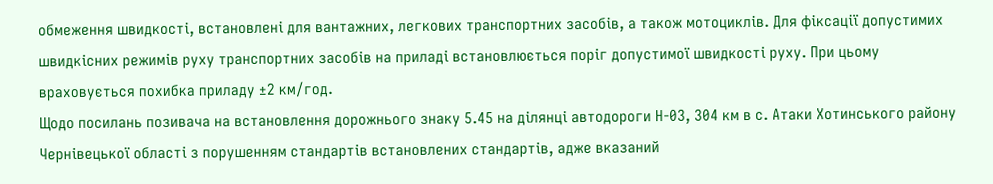обмеження швидкості, встановлені для вантажних, легкових транспортних засобів, а також мотоциклів. Для фіксації допустимих швидкісних режимів руху транспортних засобів на приладі встановлюється поріг допустимої швидкості руху. При цьому враховується похибка приладу ±2 км/год.
Щодо посилань позивача на встановлення дорожнього знаку 5.45 на ділянці автодороги Н-03, 304 км в с. Атаки Хотинського району Чернівецької області з порушенням стандартів встановлених стандартів, адже вказаний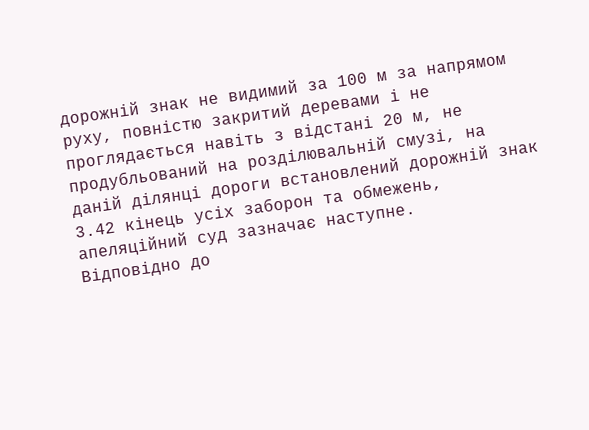дорожній знак не видимий за 100 м за напрямом руху, повністю закритий деревами і не проглядається навіть з відстані 20 м, не продубльований на розділювальній смузі, на даній ділянці дороги встановлений дорожній знак 3.42 кінець усіх заборон та обмежень, апеляційний суд зазначає наступне.
Відповідно до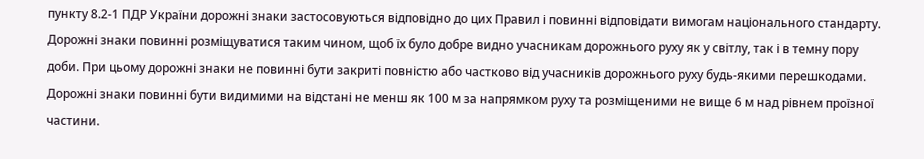пункту 8.2-1 ПДР України дорожні знаки застосовуються відповідно до цих Правил і повинні відповідати вимогам національного стандарту.
Дорожні знаки повинні розміщуватися таким чином, щоб їх було добре видно учасникам дорожнього руху як у світлу, так і в темну пору доби. При цьому дорожні знаки не повинні бути закриті повністю або частково від учасників дорожнього руху будь-якими перешкодами.
Дорожні знаки повинні бути видимими на відстані не менш як 100 м за напрямком руху та розміщеними не вище 6 м над рівнем проїзної частини.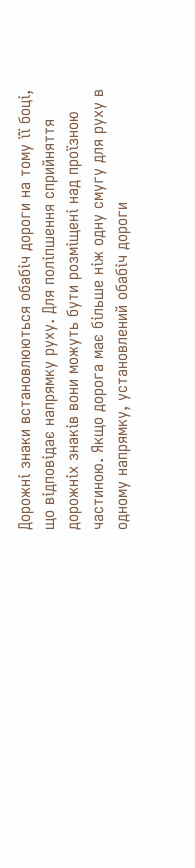Дорожні знаки встановлюються обабіч дороги на тому її боці, що відповідає напрямку руху. Для поліпшення сприйняття дорожніх знаків вони можуть бути розміщені над проїзною частиною. Якщо дорога має більше ніж одну смугу для руху в одному напрямку, установлений обабіч дороги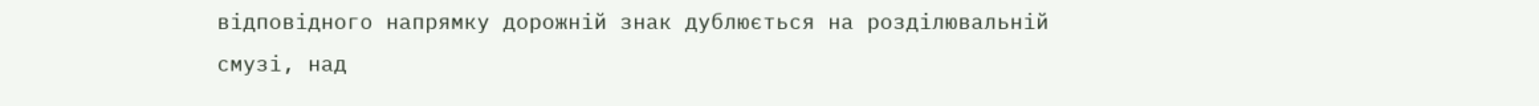відповідного напрямку дорожній знак дублюється на розділювальній смузі, над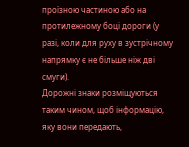проїзною частиною або на протилежному боці дороги (у разі, коли для руху в зустрічному напрямку є не більше ніж дві смуги).
Дорожні знаки розміщуються таким чином, щоб інформацію, яку вони передають,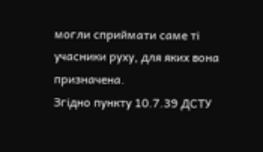могли сприймати саме ті учасники руху, для яких вона призначена.
Згідно пункту 10.7.39 ДСТУ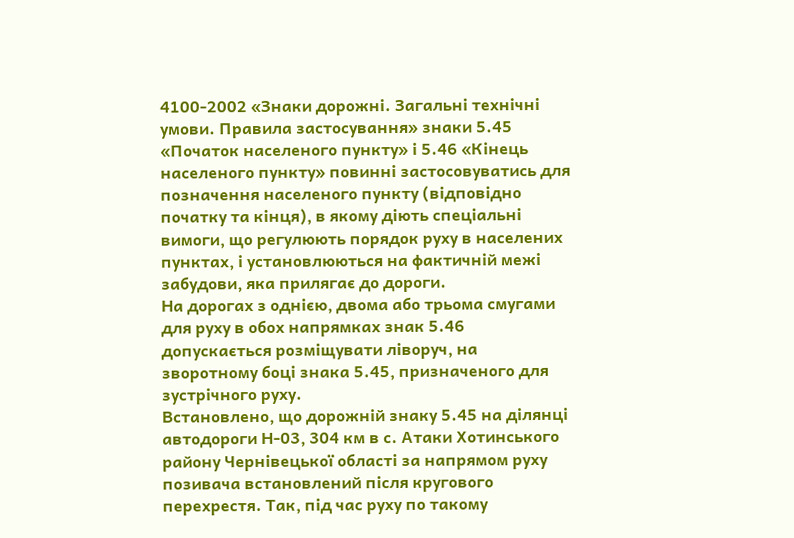4100-2002 «Знаки дорожні. Загальні технічні умови. Правила застосування» знаки 5.45 «Початок населеного пункту» і 5.46 «Кінець населеного пункту» повинні застосовуватись для позначення населеного пункту (відповідно початку та кінця), в якому діють спеціальні вимоги, що регулюють порядок руху в населених пунктах, і установлюються на фактичній межі забудови, яка прилягає до дороги.
На дорогах з однією, двома або трьома смугами для руху в обох напрямках знак 5.46 допускається розміщувати ліворуч, на зворотному боці знака 5.45, призначеного для зустрічного руху.
Встановлено, що дорожній знаку 5.45 на ділянці автодороги Н-03, 304 км в с. Атаки Хотинського району Чернівецької області за напрямом руху позивача встановлений після кругового перехрестя. Так, під час руху по такому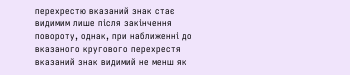перехрестю вказаний знак стає видимим лише після закінчення повороту, однак, при наближенні до вказаного кругового перехрестя вказаний знак видимий не менш як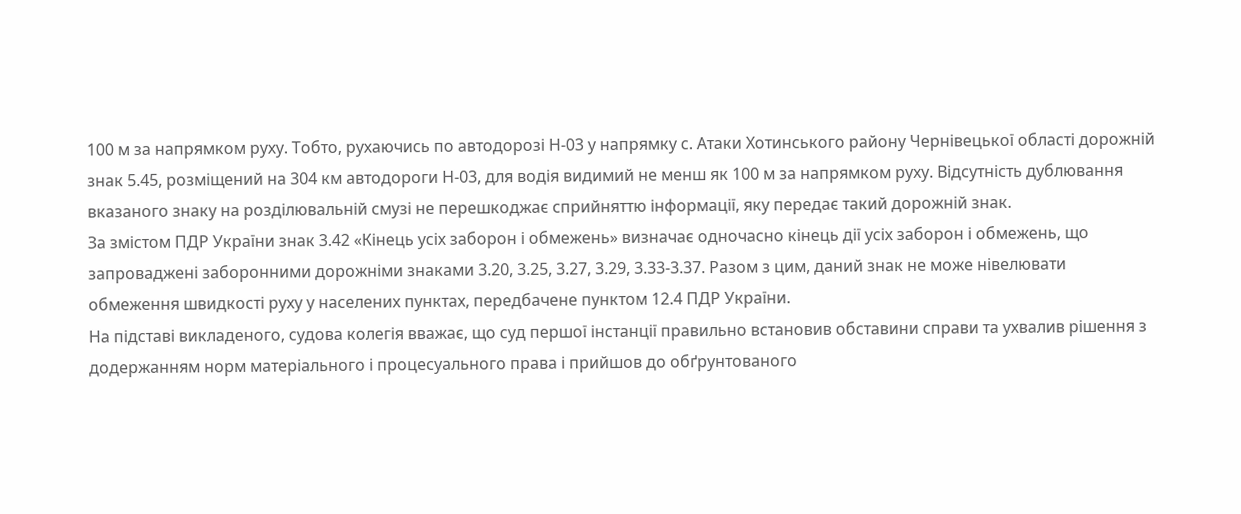100 м за напрямком руху. Тобто, рухаючись по автодорозі Н-03 у напрямку с. Атаки Хотинського району Чернівецької області дорожній знак 5.45, розміщений на 304 км автодороги Н-03, для водія видимий не менш як 100 м за напрямком руху. Відсутність дублювання вказаного знаку на розділювальній смузі не перешкоджає сприйняттю інформації, яку передає такий дорожній знак.
За змістом ПДР України знак 3.42 «Кінець усіх заборон і обмежень» визначає одночасно кінець дії усіх заборон і обмежень, що запроваджені заборонними дорожніми знаками 3.20, 3.25, 3.27, 3.29, 3.33-3.37. Разом з цим, даний знак не може нівелювати обмеження швидкості руху у населених пунктах, передбачене пунктом 12.4 ПДР України.
На підставі викладеного, судова колегія вважає, що суд першої інстанції правильно встановив обставини справи та ухвалив рішення з додержанням норм матеріального і процесуального права і прийшов до обґрунтованого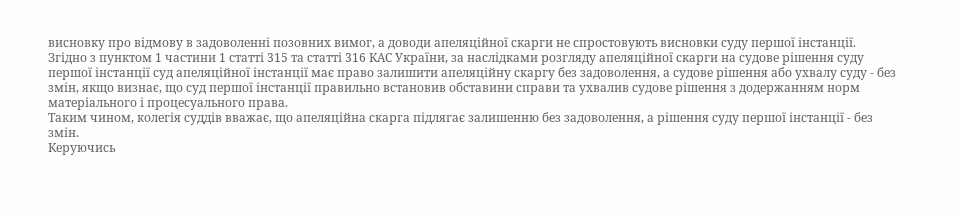висновку про відмову в задоволенні позовних вимог, а доводи апеляційної скарги не спростовують висновки суду першої інстанції.
Згідно з пунктом 1 частини 1 статті 315 та статті 316 КАС України, за наслідками розгляду апеляційної скарги на судове рішення суду першої інстанції суд апеляційної інстанції має право залишити апеляційну скаргу без задоволення, а судове рішення або ухвалу суду - без змін, якщо визнає, що суд першої інстанції правильно встановив обставини справи та ухвалив судове рішення з додержанням норм матеріального і процесуального права.
Таким чином, колегія суддів вважає, що апеляційна скарга підлягає залишенню без задоволення, а рішення суду першої інстанції - без змін.
Керуючись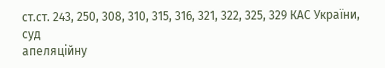ст.ст. 243, 250, 308, 310, 315, 316, 321, 322, 325, 329 КАС України, суд
апеляційну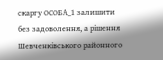скаргу ОСОБА_1 залишити без задоволення, а рішення Шевченківського районного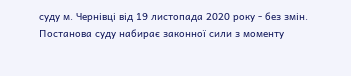суду м. Чернівці від 19 листопада 2020 року - без змін.
Постанова суду набирає законної сили з моменту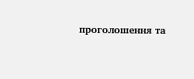проголошення та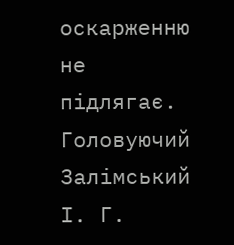оскарженню не підлягає.
Головуючий Залімський І. Г.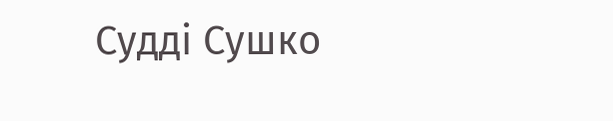Судді Сушко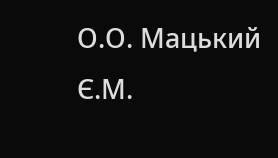О.О. Мацький Є.М.